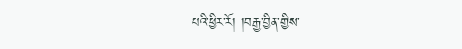པའི་ཕྱིར་རོ། །བརྒྱ་བྱིན་གྱིས་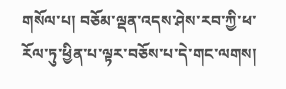གསོལ་པ། བཅོམ་ལྡན་འདས་ཤེས་རབ་ཀྱི་ཕ་རོལ་ཏུ་ཕྱིན་པ་ལྟར་བཅོས་པ་དེ་གང་ལགས།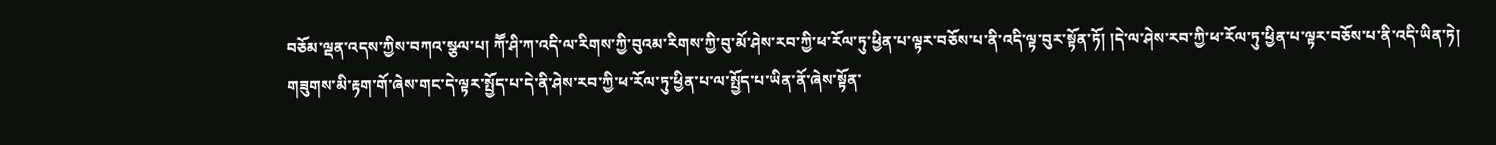བཅོམ་ལྡན་འདས་ཀྱིས་བཀའ་སྩལ་པ། ཀཽ་ཤི་ཀ་འདི་ལ་རིགས་ཀྱི་བུའམ་རིགས་ཀྱི་བུ་མོ་ཤེས་རབ་ཀྱི་ཕ་རོལ་ཏུ་ཕྱིན་པ་ལྟར་བཅོས་པ་ནི་འདི་ལྟ་བུར་སྟོན་ཏོ། །དེ་ལ་ཤེས་རབ་ཀྱི་ཕ་རོལ་ཏུ་ཕྱིན་པ་ལྟར་བཅོས་པ་ནི་འདི་ཡིན་ཏེ། གཟུགས་མི་རྟག་གོ་ཞེས་གང་དེ་ལྟར་སྤྱོད་པ་དེ་ནི་ཤེས་རབ་ཀྱི་ཕ་རོལ་ཏུ་ཕྱིན་པ་ལ་སྤྱོད་པ་ཡིན་ནོ་ཞེས་སྟོན་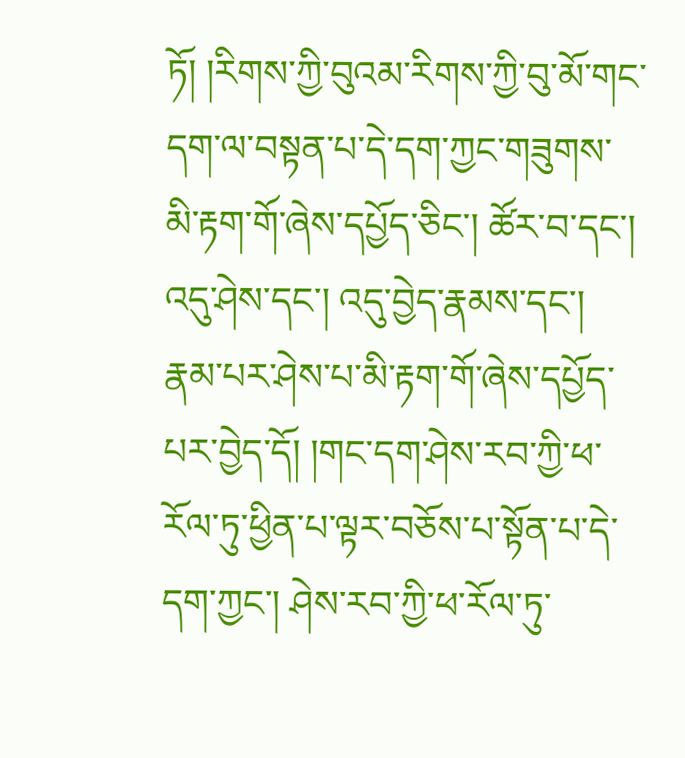ཏོ། །རིགས་ཀྱི་བུའམ་རིགས་ཀྱི་བུ་མོ་གང་དག་ལ་བསྟན་པ་དེ་དག་ཀྱང་གཟུགས་མི་རྟག་གོ་ཞེས་དཔྱོད་ཅིང་། ཚོར་བ་དང་། འདུ་ཤེས་དང་། འདུ་བྱེད་རྣམས་དང་། རྣམ་པར་ཤེས་པ་མི་རྟག་གོ་ཞེས་དཔྱོད་པར་བྱེད་དོ། །གང་དག་ཤེས་རབ་ཀྱི་ཕ་རོལ་ཏུ་ཕྱིན་པ་ལྟར་བཅོས་པ་སྟོན་པ་དེ་དག་ཀྱང་། ཤེས་རབ་ཀྱི་ཕ་རོལ་ཏུ་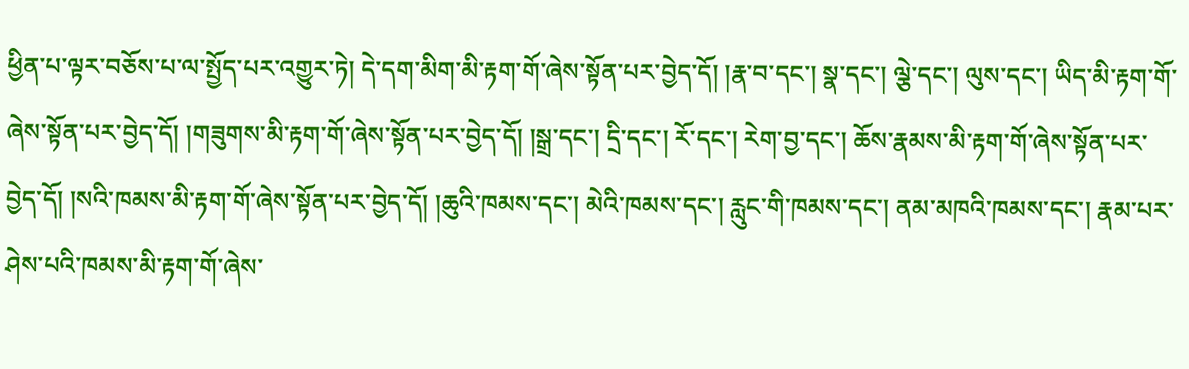ཕྱིན་པ་ལྟར་བཅོས་པ་ལ་སྤྱོད་པར་འགྱུར་ཏེ། དེ་དག་མིག་མི་རྟག་གོ་ཞེས་སྟོན་པར་བྱེད་དོ། །རྣ་བ་དང་། སྣ་དང་། ལྕེ་དང་། ལུས་དང་། ཡིད་མི་རྟག་གོ་ཞེས་སྟོན་པར་བྱེད་དོ། །གཟུགས་མི་རྟག་གོ་ཞེས་སྟོན་པར་བྱེད་དོ། །སྒྲ་དང་། དྲི་དང་། རོ་དང་། རེག་བྱ་དང་། ཆོས་རྣམས་མི་རྟག་གོ་ཞེས་སྟོན་པར་བྱེད་དོ། །སའི་ཁམས་མི་རྟག་གོ་ཞེས་སྟོན་པར་བྱེད་དོ། །ཆུའི་ཁམས་དང་། མེའི་ཁམས་དང་། རླུང་གི་ཁམས་དང་། ནམ་མཁའི་ཁམས་དང་། རྣམ་པར་ཤེས་པའི་ཁམས་མི་རྟག་གོ་ཞེས་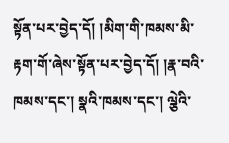སྟོན་པར་བྱེད་དོ། །མིག་གི་ཁམས་མི་རྟག་གོ་ཞེས་སྟོན་པར་བྱེད་དོ། །རྣ་བའི་ཁམས་དང་། སྣའི་ཁམས་དང་། ལྕེའི་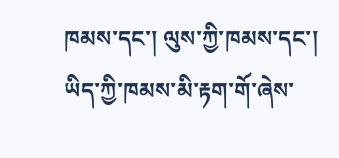ཁམས་དང་། ལུས་ཀྱི་ཁམས་དང་། ཡིད་ཀྱི་ཁམས་མི་རྟག་གོ་ཞེས་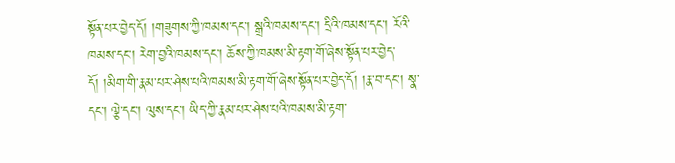སྟོན་པར་བྱེད་དོ། །གཟུགས་ཀྱི་ཁམས་དང་། སྒྲའི་ཁམས་དང་། དྲིའི་ཁམས་དང་། རོའི་ཁམས་དང་། རེག་བྱའི་ཁམས་དང་། ཆོས་ཀྱི་ཁམས་མི་རྟག་གོ་ཞེས་སྟོན་པར་བྱེད་དོ། །མིག་གི་རྣམ་པར་ཤེས་པའི་ཁམས་མི་རྟག་གོ་ཞེས་སྟོན་པར་བྱེད་དོ། །རྣ་བ་དང་། སྣ་དང་། ལྕེ་དང་། ལུས་དང་། ཡིད་ཀྱི་རྣམ་པར་ཤེས་པའི་ཁམས་མི་རྟག་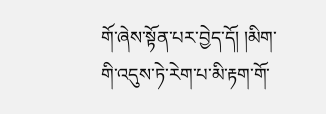གོ་ཞེས་སྟོན་པར་བྱེད་དོ། །མིག་གི་འདུས་ཏེ་རེག་པ་མི་རྟག་གོ་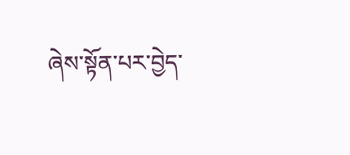ཞེས་སྟོན་པར་བྱེད་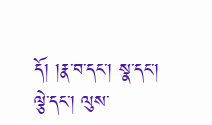དོ། །རྣ་བ་དང་། སྣ་དང་། ལྕེ་དང་། ལུས་